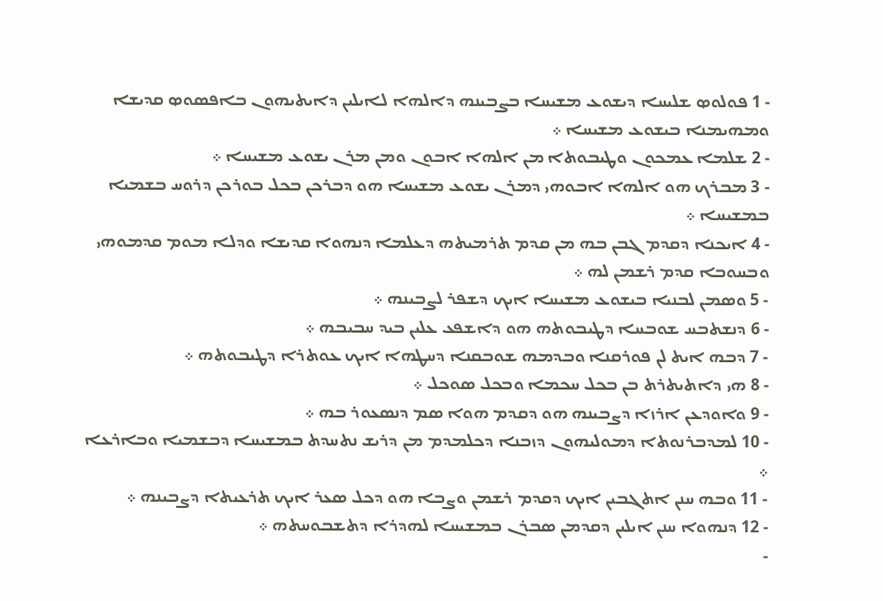- 1 ܦܘܠܘܤ ܫܠܝܚܐ ܕܝܫܘܥ ܡܫܝܚܐ ܒܨܒܝܢܗ ܕܐܠܗܐ ܠܐܝܠܝܢ ܕܐܝܬܝܗܘܢ ܒܐܦܤܘܤ ܩܕܝܫܐ ܘܡܗܝܡܢܐ ܒܝܫܘܥ ܡܫܝܚܐ ܀
- 2 ܫܠܡܐ ܥܡܟܘܢ ܘܛܝܒܘܬܐ ܡܢ ܐܠܗܐ ܐܒܘܢ ܘܡܢ ܡܪܢ ܝܫܘܥ ܡܫܝܚܐ ܀
- 3 ܡܒܪܟ ܗܘ ܐܠܗܐ ܐܒܘܗܝ ܕܡܪܢ ܝܫܘܥ ܡܫܝܚܐ ܗܘ ܕܒܪܟܢ ܒܟܠ ܒܘܪܟܢ ܕܪܘܚ ܒܫܡܝܐ ܒܡܫܝܚܐ ܀
- 4 ܐܝܟܢܐ ܕܩܕܡ ܓܒܢ ܒܗ ܡܢ ܩܕܡ ܬܪܡܝܬܗ ܕܥܠܡܐ ܕܢܗܘܐ ܩܕܝܫܐ ܘܕܠܐ ܡܘܡ ܩܕܡܘܗܝ ܘܒܚܘܒܐ ܩܕܡ ܪܫܡܢ ܠܗ ܀
- 5 ܘܤܡܢ ܠܒܢܝܐ ܒܝܫܘܥ ܡܫܝܚܐ ܐܝܟ ܕܫܦܪ ܠܨܒܝܢܗ ܀
- 6 ܕܢܫܬܒܚ ܫܘܒܚܐ ܕܛܝܒܘܬܗ ܗܘ ܕܐܫܦܥ ܥܠܝܢ ܒܝܕ ܚܒܝܒܗ ܀
- 7 ܕܒܗ ܐܝܬ ܠܢ ܦܘܪܩܢܐ ܘܒܕܡܗ ܫܘܒܩܢܐ ܕܚܛܗܐ ܐܝܟ ܥܘܬܪܐ ܕܛܝܒܘܬܗ ܀
- 8 ܗܝ ܕܐܬܝܬܪܬ ܒܢ ܒܟܠ ܚܟܡܐ ܘܒܟܠ ܤܘܟܠ ܀
- 9 ܘܐܘܕܥܢ ܐܪܙܐ ܕܨܒܝܢܗ ܗܘ ܕܩܕܡ ܗܘܐ ܤܡ ܕܢܤܥܘܪ ܒܗ ܀
- 10 ܠܡܕܒܪܢܘܬܐ ܕܡܘܠܝܗܘܢ ܕܙܒܢܐ ܕܟܠܡܕܡ ܡܢ ܕܪܝܫ ܢܬܚܕܬ ܒܡܫܝܚܐ ܕܒܫܡܝܐ ܘܒܐܪܥܐ ܀
- 11 ܘܒܗ ܚܢܢ ܐܬܓܒܝܢ ܐܝܟ ܕܩܕܡ ܪܫܡܢ ܘܨܒܐ ܗܘ ܕܟܠ ܤܥܪ ܐܝܟ ܬܪܥܝܬܐ ܕܨܒܝܢܗ ܀
- 12 ܕܢܗܘܐ ܚܢܢ ܐܝܠܝܢ ܕܩܕܡܢ ܤܒܪܢ ܒܡܫܝܚܐ ܠܗܕܪܐ ܕܬܫܒܘܚܬܗ ܀
-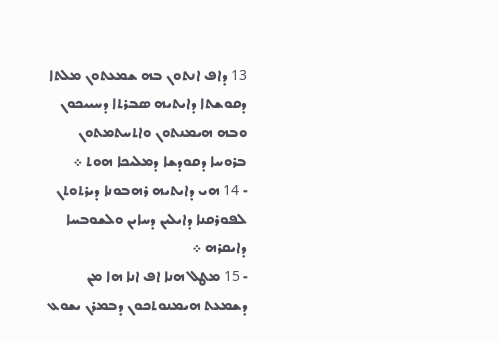13 ܕܐܦ ܐܢܬܘܢ ܒܗ ܫܡܥܬܘܢ ܡܠܬܐ ܕܩܘܫܬܐ ܕܐܝܬܝܗ ܤܒܪܬܐ ܕܚܝܝܟܘܢ ܘܒܗ ܗܝܡܢܬܘܢ ܘܐܬܚܬܡܬܘܢ ܒܪܘܚܐ ܕܩܘܕܫܐ ܕܡܠܝܟܐ ܗܘܬ ܀
- 14 ܗܝ ܕܐܝܬܝܗ ܪܗܒܘܢܐ ܕܝܪܬܘܬܢ ܠܦܘܪܩܢܐ ܕܐܝܠܝܢ ܕܚܐܝܢ ܘܠܫܘܒܚܐ ܕܐܝܩܪܗ ܀
- 15 ܡܛܠ ܗܢܐ ܐܦ ܐܢܐ ܗܐ ܡܢ ܕܫܡܥܬ ܗܝܡܢܘܬܟܘܢ ܕܒܡܪܢ ܝܫܘܥ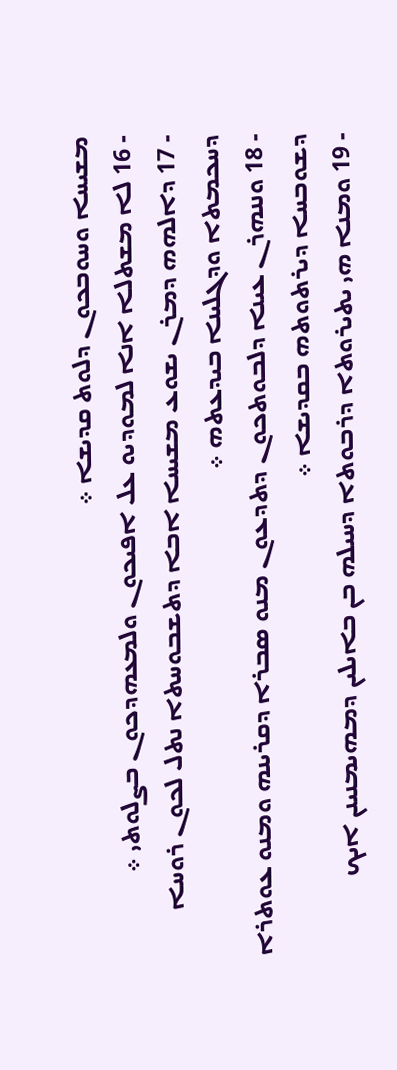ܡܫܝܚܐ ܘܚܘܒܟܘܢ ܕܠܘܬ ܩܕܝܫܐ ܀
- 16 ܠܐ ܡܫܬܠܐ ܐܢܐ ܠܡܘܕܝܘ ܥܠ ܐܦܝܟܘܢ ܘܠܡܥܗܕܟܘܢ ܒܨܠܘܬܝ ܀
- 17 ܕܐܠܗܗ ܕܡܪܢ ܝܫܘܥ ܡܫܝܚܐ ܐܒܐ ܕܬܫܒܘܚܬܐ ܢܬܠ ܠܟܘܢ ܪܘܚܐ ܕܚܟܡܬܐ ܘܕܓܠܝܢܐ ܒܝܕܥܬܗ ܀
- 18 ܘܢܢܗܪܢ ܥܝܢܐ ܕܠܒܘܬܟܘܢ ܕܬܕܥܘܢ ܡܢܘ ܤܒܪܐ ܕܩܪܝܢܗ ܘܡܢܘ ܥܘܬܪܐ ܕܫܘܒܚܐ ܕܝܪܬܘܬܗ ܒܩܕܝܫܐ ܀
- 19 ܘܡܢܐ ܗܝ ܝܬܝܪܘܬܐ ܕܪܒܘܬܐ ܕܚܝܠܗ ܒܢ ܒܐܝܠܝܢ ܕܡܗܝܡܢܝܢܢ ܐܝܟ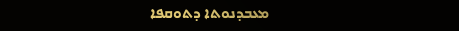ܡܥܒܕܢܘܬܐ ܕܬܘܩܦܐ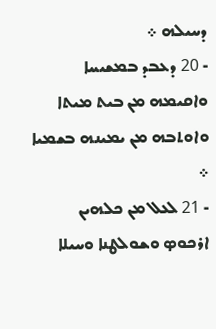ܕܚܝܠܗ ܀
- 20 ܕܥܒܕ ܒܡܫܝܚܐ ܘܐܩܝܡܗ ܡܢ ܒܝܬ ܡܝܬܐ ܘܐܘܬܒܗ ܡܢ ܝܡܝܢܗ ܒܫܡܝܐ ܀
- 21 ܠܥܠ ܡܢ ܟܠܗܝܢ ܐܪܟܘܤ ܘܫܘܠܛܢܐ ܘܚܝܠܐ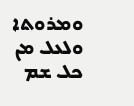ܘܡܪܘܬܐ ܘܠܥܠ ܡܢ ܟܠ ܫܡ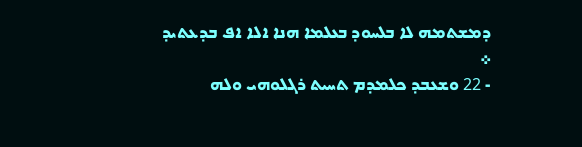ܕܡܫܬܡܗ ܠܐ ܒܠܚܘܕ ܒܥܠܡܐ ܗܢܐ ܐܠܐ ܐܦ ܒܕܥܬܝܕ ܀
- 22 ܘܫܥܒܕ ܟܠܡܕܡ ܬܚܝܬ ܪܓܠܘܗܝ ܘܠܗ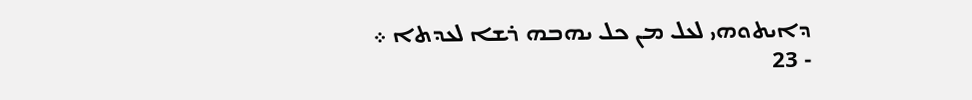ܕܐܝܬܘܗܝ ܠܥܠ ܡܢ ܟܠ ܝܗܒܗ ܪܫܐ ܠܥܕܬܐ ܀
- 23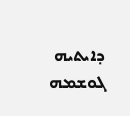ܕܐܝܬܝܗ ܓܘܫܡܗ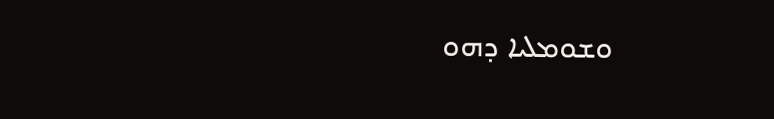ܘܫܘܡܠܝܐ ܕܗܘ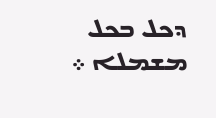ܕܟܠ ܒܟܠ ܡܫܡܠܐ ܀